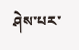ཤེས་པར་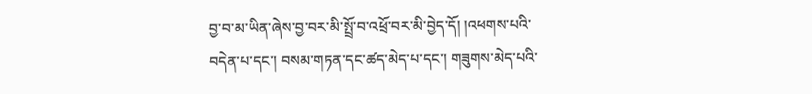བྱ་བ་མ་ཡིན་ཞེས་བྱ་བར་མི་སྤྲོ་བ་འཕྲོ་བར་མི་བྱེད་དོ། །འཕགས་པའི་བདེན་པ་དང་། བསམ་གཏན་དང་ཚད་མེད་པ་དང་། གཟུགས་མེད་པའི་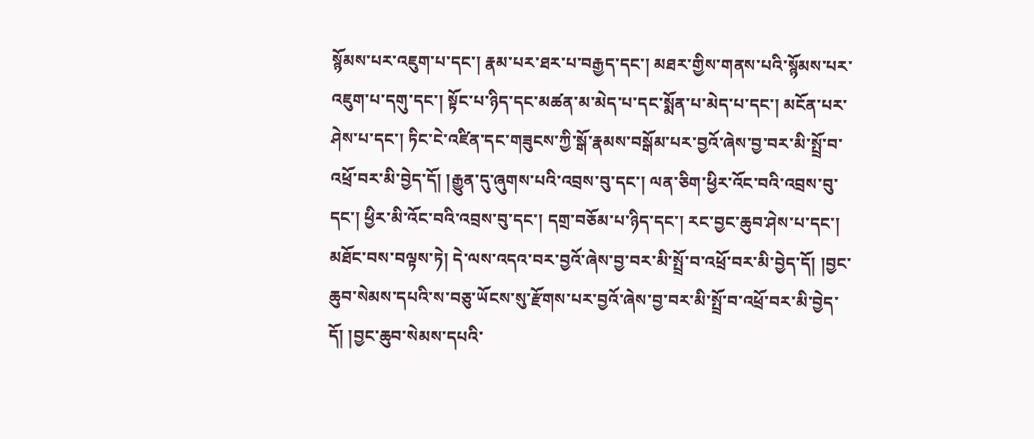སྙོམས་པར་འཇུག་པ་དང་། རྣམ་པར་ཐར་པ་བརྒྱད་དང་། མཐར་གྱིས་གནས་པའི་སྙོམས་པར་འཇུག་པ་དགུ་དང་། སྟོང་པ་ཉིད་དང་མཚན་མ་མེད་པ་དང་སྨོན་པ་མེད་པ་དང་། མངོན་པར་ཤེས་པ་དང་། ཏིང་ངེ་འཛིན་དང་གཟུངས་ཀྱི་སྒོ་རྣམས་བསྒོམ་པར་བྱའོ་ཞེས་བྱ་བར་མི་སྤྲོ་བ་འཕྲོ་བར་མི་བྱེད་དོ། །རྒྱུན་དུ་ཞུགས་པའི་འབྲས་བུ་དང་། ལན་ཅིག་ཕྱིར་འོང་བའི་འབྲས་བུ་དང་། ཕྱིར་མི་འོང་བའི་འབྲས་བུ་དང་། དགྲ་བཅོམ་པ་ཉིད་དང་། རང་བྱང་ཆུབ་ཤེས་པ་དང་། མཐོང་བས་བལྟས་ཏེ། དེ་ལས་འདའ་བར་བྱའོ་ཞེས་བྱ་བར་མི་སྤྲོ་བ་འཕྲོ་བར་མི་བྱེད་དོ། །བྱང་ཆུབ་སེམས་དཔའི་ས་བཅུ་ཡོངས་སུ་རྫོགས་པར་བྱའོ་ཞེས་བྱ་བར་མི་སྤྲོ་བ་འཕྲོ་བར་མི་བྱེད་དོ། །བྱང་ཆུབ་སེམས་དཔའི་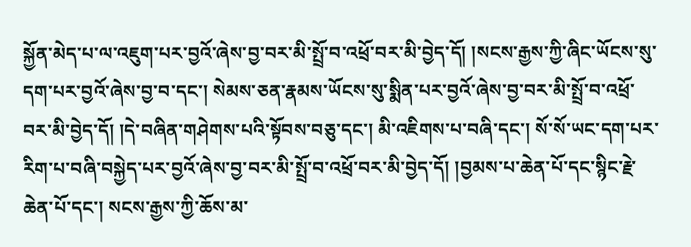སྐྱོན་མེད་པ་ལ་འཇུག་པར་བྱའོ་ཞེས་བྱ་བར་མི་སྤྲོ་བ་འཕྲོ་བར་མི་བྱེད་དོ། །སངས་རྒྱས་ཀྱི་ཞིང་ཡོངས་སུ་དག་པར་བྱའོ་ཞེས་བྱ་བ་དང་། སེམས་ཅན་རྣམས་ཡོངས་སུ་སྨིན་པར་བྱའོ་ཞེས་བྱ་བར་མི་སྤྲོ་བ་འཕྲོ་བར་མི་བྱེད་དོ། །དེ་བཞིན་གཤེགས་པའི་སྟོབས་བཅུ་དང་། མི་འཇིགས་པ་བཞི་དང་། སོ་སོ་ཡང་དག་པར་རིག་པ་བཞི་བསྐྱེད་པར་བྱའོ་ཞེས་བྱ་བར་མི་སྤྲོ་བ་འཕྲོ་བར་མི་བྱེད་དོ། །བྱམས་པ་ཆེན་པོ་དང་སྙིང་རྗེ་ཆེན་པོ་དང་། སངས་རྒྱས་ཀྱི་ཆོས་མ་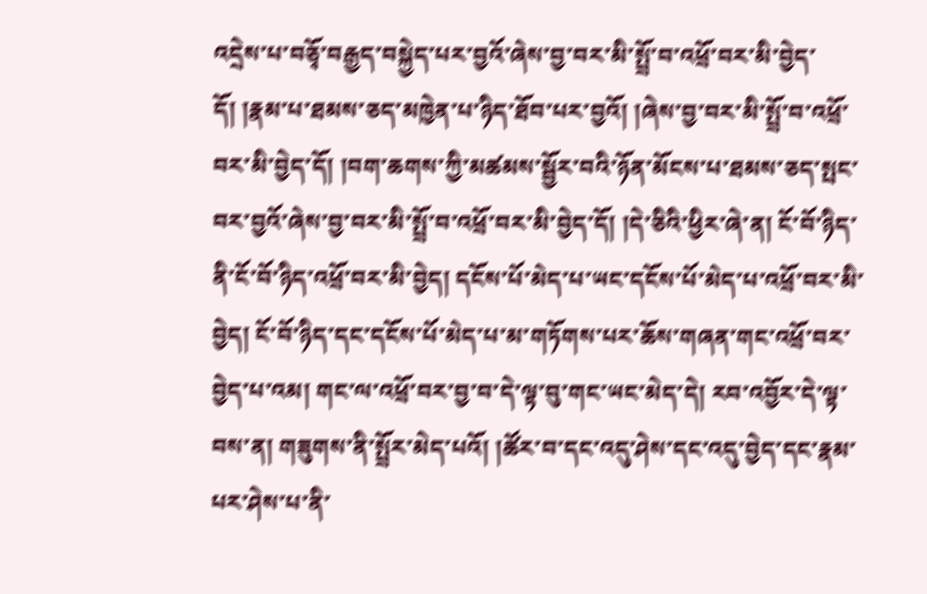འདྲེས་པ་བཅྭོ་བརྒྱད་བསྐྱེད་པར་བྱའོ་ཞེས་བྱ་བར་མི་སྤྲོ་བ་འཕྲོ་བར་མི་བྱེད་དོ། །རྣམ་པ་ཐམས་ཅད་མཁྱེན་པ་ཉིད་ཐོབ་པར་བྱའོ། །ཞེས་བྱ་བར་མི་སྤྲོ་བ་འཕྲོ་བར་མི་བྱེད་དོ། །བག་ཆགས་ཀྱི་མཚམས་སྦྱོར་བའི་ཉོན་མོངས་པ་ཐམས་ཅད་སྤང་བར་བྱའོ་ཞེས་བྱ་བར་མི་སྤྲོ་བ་འཕྲོ་བར་མི་བྱེད་དོ། །དེ་ཅིའི་ཕྱིར་ཞེ་ན། ངོ་བོ་ཉིད་ནི་ངོ་བོ་ཉིད་འཕྲོ་བར་མི་བྱེད། དངོས་པོ་མེད་པ་ཡང་དངོས་པོ་མེད་པ་འཕྲོ་བར་མི་བྱེད། ངོ་བོ་ཉིད་དང་དངོས་པོ་མེད་པ་མ་གཏོགས་པར་ཆོས་གཞན་གང་འཕྲོ་བར་བྱེད་པ་འམ། གང་ལ་འཕྲོ་བར་བྱ་བ་དེ་ལྟ་བུ་གང་ཡང་མེད་དེ། རབ་འབྱོར་དེ་ལྟ་བས་ན། གཟུགས་ནི་སྤྲོར་མེད་པའོ། །ཚོར་བ་དང་འདུ་ཤེས་དང་འདུ་བྱེད་དང་རྣམ་པར་ཤེས་པ་ནི་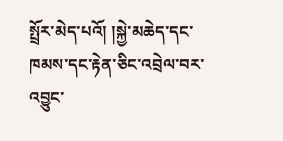སྤྲོར་མེད་པའོ། །སྐྱེ་མཆེད་དང་ཁམས་དང་རྟེན་ཅིང་འབྲེལ་བར་འབྱུང་